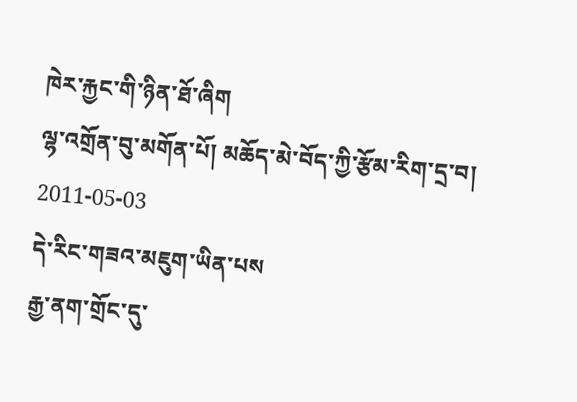ཁེར་རྐྱང་གི་ཉིན་ཐོ་ཞིག
ལྷ་འགྲོན་བུ་མགོན་པོ། མཆོད་མེ་བོད་ཀྱི་རྩོམ་རིག་དྲ་བ། 2011-05-03
དེ་རིང་གཟའ་མཇུག་ཡིན་པས
རྒྱ་ནག་གྲོང་དུ་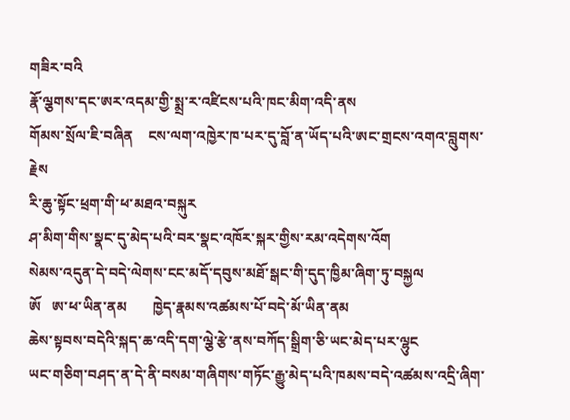གཟིར་བའི
རྣོ་ལྕགས་དང་ཨར་འདམ་གྱི་སྨྲ་ར་འཛིངས་པའི་ཁང་མིག་འདི་ནས
གོམས་སྲོལ་ཇི་བཞིན    ངས་ལག་འཁྱེར་ཁ་པར་དུ་བློ་ན་ཡོད་པའི་ཨང་གྲངས་འགའ་བླུགས་རྗེས
རི་ཆུ་སྟོང་ཕྲག་གི་ཕ་མཐའ་བསྐུར
ཤ་མིག་གིས་སྣང་དུ་མེད་པའི་བར་སྣང་འཁོར་སྐར་གྱིས་རམ་འདེགས་འོག
སེམས་འདུན་དེ་བདེ་ལེགས་ངང་མདོ་དབུས་མཐོ་སྒང་གི་དུད་ཁྱིམ་ཞིག་ཏུ་བསྐྱལ
ཨོ   ཨ་ཕ་ཡིན་ནམ       ཁྱེད་རྣམས་འཚམས་པོ་བདེ་མོ་ཡིན་ནམ
ཆེས་སྟབས་བདེའི་སྐད་ཆ་འདི་དག་ལྕེ་རྩེ་ནས་བཀོད་སྒྲིག་ཅི་ཡང་མེད་པར་ལྷུང
ཡང་གཅིག་བཤད་ན་དེ་ནི་བསམ་གཞིགས་གཏོང་རྒྱུ་མེད་པའི་ཁམས་བདེ་འཚམས་འདྲི་ཞིག་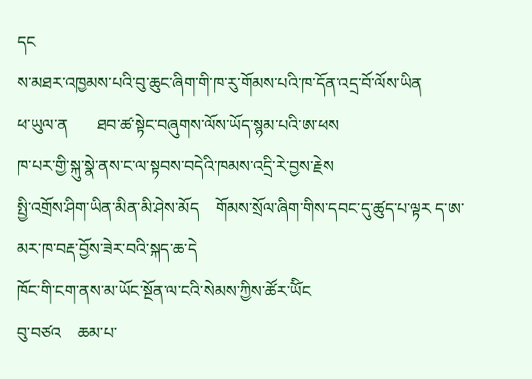དང
ས་མཐར་འཁྱམས་པའི་བུ་ཆུང་ཞིག་གི་ཁ་རུ་གོམས་པའི་ཁ་དོན་འདྲ་བོ་ལོས་ཡིན
ཕ་ཡུལ་ན       ཐབ་ཚ་སྟེང་བཞུགས་ལོས་ཡོད་སྙམ་པའི་ཨ་ཕས
ཁ་པར་གྱི་སྐུ་སྣེ་ནས་ང་ལ་སྟབས་བདེའི་ཁམས་འདྲི་རེ་བྱས་རྗེས
སྤྱི་འགྲོས་ཤིག་ཡིན་མིན་མི་ཤེས་མོད    གོམས་སྲོལ་ཞིག་གིས་དབང་དུ་ཚུད་པ་ལྟར ད་ཨ་མར་ཁ་བརྡ་བྱོས་ཟེར་བའི་སྐད་ཆ་དེ
ཁོང་གི་ངག་ནས་མ་ཡོང་སྔོན་ལ་ངའི་སེམས་ཀྱིས་ཚོར་ཡོིང
བུ་བཙའ    ཆམ་པ་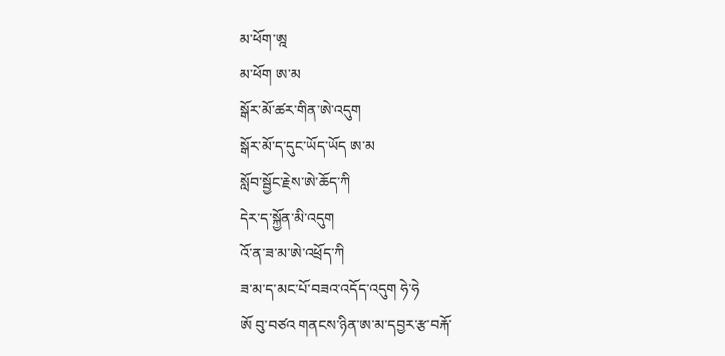མ་ཕོག་ཨྰ
མ་ཕོག ཨ་མ
སྒོར་མོ་ཚར་གིན་ཨེ་འདུག
སྒོར་མོ་ད་དུང་ཡོད་ཡོད ཨ་མ
སློབ་སྦྱོང་རྗེས་ཨེ་ཆོད་ཀི
དེར་ད་སྐྱོན་མི་འདུག
འོ་ན་ཟ་མ་ཨེ་འཕྲོད་ཀི
ཟ་མ་ད་མང་པོ་བཟའ་འདོད་འདུག ཧེ་ཧེ
ཨོ བུ་བཙའ གནངས་ཉིན་ཨ་མ་དབྱར་རྩ་བརྐོ་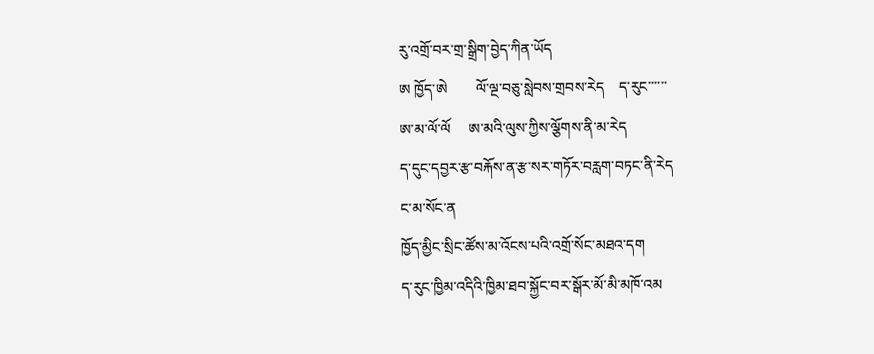རུ་འགྲོ་བར་གྲ་སྒྲིག་བྱེད་ཀིན་ཡོད
ཨ ཁྱོད་ཨེ        ལོ་ལྔ་བཅུ་སླེབས་གྲབས་རེད    ད་རུང་་་་་་
ཨ་མ་ལོ་ལོ     ཨ་མའི་ལུས་ཀྱིས་ལྕོགས་ནི་མ་རེད
ད་དུང་དབྱར་རྩ་བརྐོས་ན་རྩ་སར་གཏོར་བརླག་བཏང་ནི་རེད
ང་མ་སོང་ན
ཁྱོད་མྱིང་སྲིང་ཚོས་མ་འོངས་པའི་འགྲོ་སོང་མཐའ་དག
ད་རུང་ཁྱིམ་འདིའི་ཁྱིམ་ཐབ་སྐྱོང་བར་སྒོར་མོ་མི་མཁོ་འམ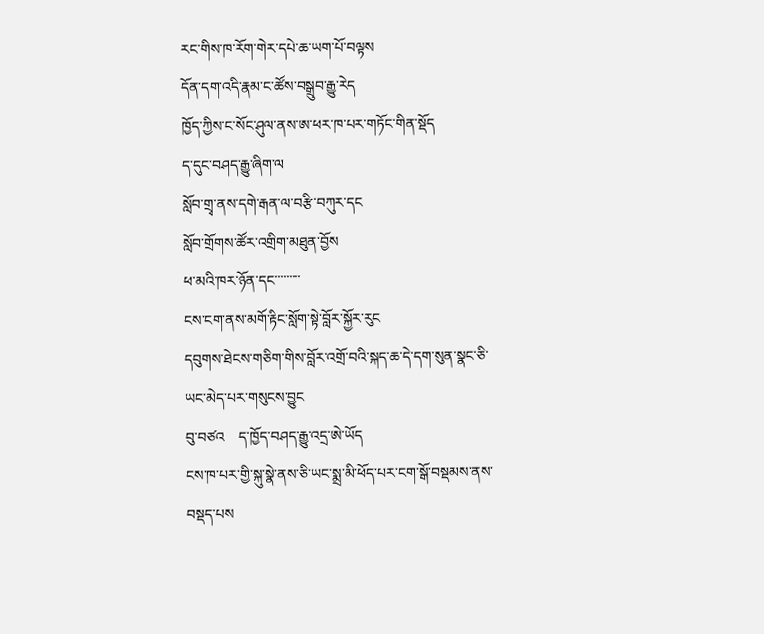རང་གིས་ཁ་རོག་གེར་དཔེ་ཆ་ཡག་པོ་བལྟས
དོན་དག་འདི་རྣམ་ང་ཚོས་བསྒྲུབ་རྒྱུ་རེད
ཁྱོད་ཀྱིས་ང་སོང་ཤུལ་ནས་ཨ་ཕར་ཁ་པར་གཏོང་གིན་སྡོད
ད་དུང་བཤད་རྒྱུ་ཞིག་ལ
སློབ་གྲྭ་ནས་དགེ་རྒན་ལ་བརྩི་བཀུར་དང
སློབ་གྲོགས་ཚོར་འགྲིག་མཐུན་བྱོས
ཕ་མའི་ཁར་ཉོན་དང་་་་་་་་་
ངས་ངག་ནས་མགོ་རྟིང་སློག་སྟེ་བློར་སྐྱོར་རུང
དབུགས་ཐེངས་གཅིག་གིས་བློར་འགྲོ་བའི་སྐད་ཆ་དེ་དག་སུན་སྣང་ཅི་ཡང་མེད་པར་གསུངས་བྱུང
བུ་བཙའ    ད་ཁྱོད་བཤད་རྒྱུ་འདྲ་ཨེ་ཡོད
ངས་ཁ་པར་གྱི་སྐུ་སྣེ་ནས་ཅི་ཡང་སྨྲ་མི་ཕོད་པར་ངག་སྒོ་བསྡམས་ནས་བསྡད་པས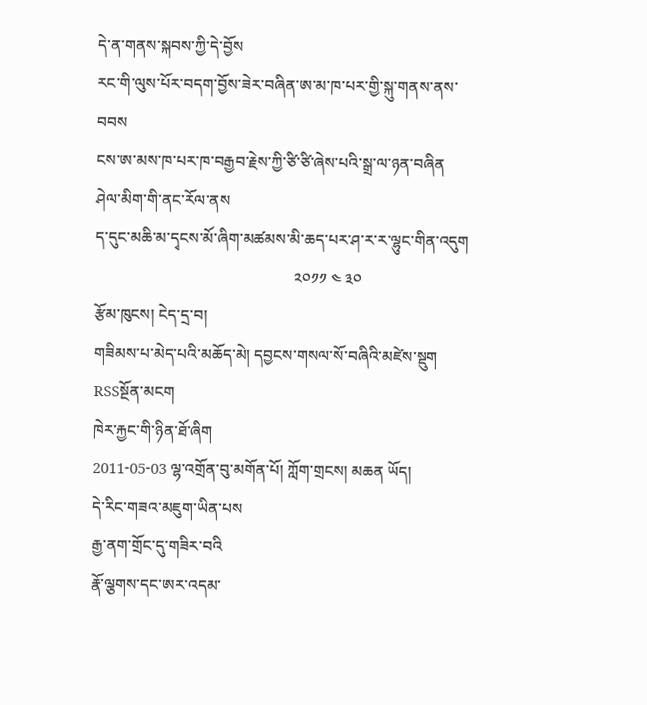དེ་ན་གནས་སྐབས་ཀྱི་དེ་བྱོས
རང་གི་ལུས་པོར་བདག་བྱོས་ཟེར་བཞིན་ཨ་མ་ཁ་པར་གྱི་སྐུ་གནས་ནས་བབས
ངས་ཨ་མས་ཁ་པར་ཁ་བརྒྱབ་རྗེས་ཀྱི་ཙི་ཙི་ཞེས་པའི་སྒྲ་ལ་ཉན་བཞིན
ཤེལ་མིག་གི་ནང་རོལ་ནས
ད་དུང་མཆི་མ་དྭངས་མོ་ཞིག་མཚམས་མི་ཆད་པར་ཤ་ར་ར་ལྷུང་གིན་འདུག
                                                   ༢༠༡༡ ༤ ༣༠
རྩོམ་ཁུངས། ངེད་དྲ་བ།
གཟིམས་པ་མེད་པའི་མཆོད་མེ། དབྱངས་གསལ་སོ་བཞིའི་མཛེས་སྡུག  RSSསྔོན་མངག
ཁེར་རྐྱང་གི་ཉིན་ཐོ་ཞིག
2011-05-03 ལྷ་འགྲོན་བུ་མགོན་པོ། ཀློག་གྲངས། མཆན ཡོད།
དེ་རིང་གཟའ་མཇུག་ཡིན་པས
རྒྱ་ནག་གྲོང་དུ་གཟིར་བའི
རྣོ་ལྕགས་དང་ཨར་འདམ་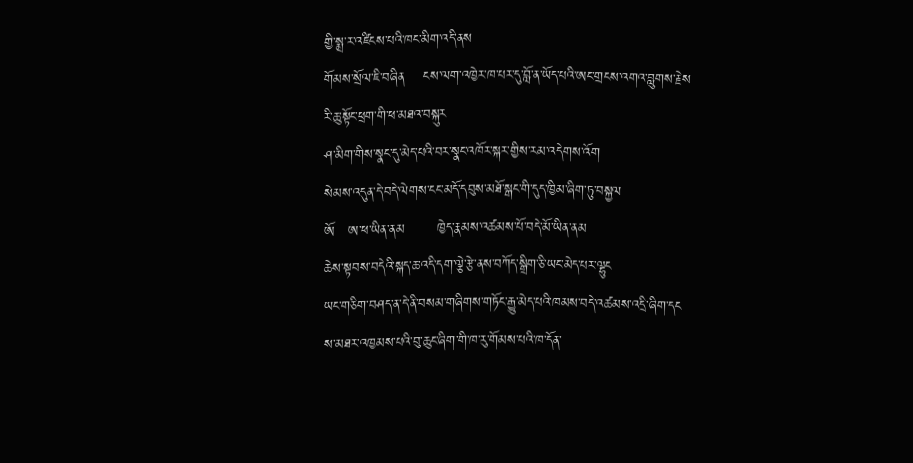གྱི་སྨྲ་ར་འཛིངས་པའི་ཁང་མིག་འདི་ནས
གོམས་སྲོལ་ཇི་བཞིན    ངས་ལག་འཁྱེར་ཁ་པར་དུ་བློ་ན་ཡོད་པའི་ཨང་གྲངས་འགའ་བླུགས་རྗེས
རི་ཆུ་སྟོང་ཕྲག་གི་ཕ་མཐའ་བསྐུར
ཤ་མིག་གིས་སྣང་དུ་མེད་པའི་བར་སྣང་འཁོར་སྐར་གྱིས་རམ་འདེགས་འོག
སེམས་འདུན་དེ་བདེ་ལེགས་ངང་མདོ་དབུས་མཐོ་སྒང་གི་དུད་ཁྱིམ་ཞིག་ཏུ་བསྐྱལ
ཨོ   ཨ་ཕ་ཡིན་ནམ       ཁྱེད་རྣམས་འཚམས་པོ་བདེ་མོ་ཡིན་ནམ
ཆེས་སྟབས་བདེའི་སྐད་ཆ་འདི་དག་ལྕེ་རྩེ་ནས་བཀོད་སྒྲིག་ཅི་ཡང་མེད་པར་ལྷུང
ཡང་གཅིག་བཤད་ན་དེ་ནི་བསམ་གཞིགས་གཏོང་རྒྱུ་མེད་པའི་ཁམས་བདེ་འཚམས་འདྲི་ཞིག་དང
ས་མཐར་འཁྱམས་པའི་བུ་ཆུང་ཞིག་གི་ཁ་རུ་གོམས་པའི་ཁ་དོན་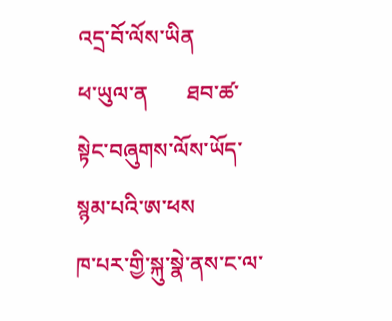འདྲ་བོ་ལོས་ཡིན
ཕ་ཡུལ་ན       ཐབ་ཚ་སྟེང་བཞུགས་ལོས་ཡོད་སྙམ་པའི་ཨ་ཕས
ཁ་པར་གྱི་སྐུ་སྣེ་ནས་ང་ལ་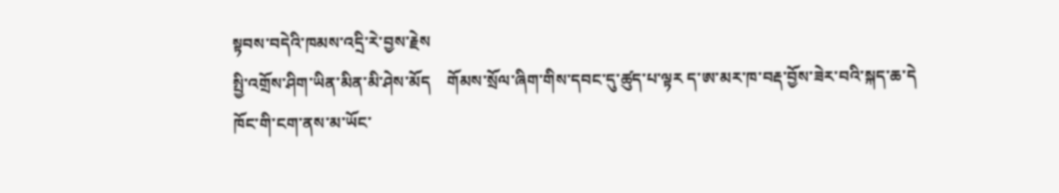སྟབས་བདེའི་ཁམས་འདྲི་རེ་བྱས་རྗེས
སྤྱི་འགྲོས་ཤིག་ཡིན་མིན་མི་ཤེས་མོད    གོམས་སྲོལ་ཞིག་གིས་དབང་དུ་ཚུད་པ་ལྟར ད་ཨ་མར་ཁ་བརྡ་བྱོས་ཟེར་བའི་སྐད་ཆ་དེ
ཁོང་གི་ངག་ནས་མ་ཡོང་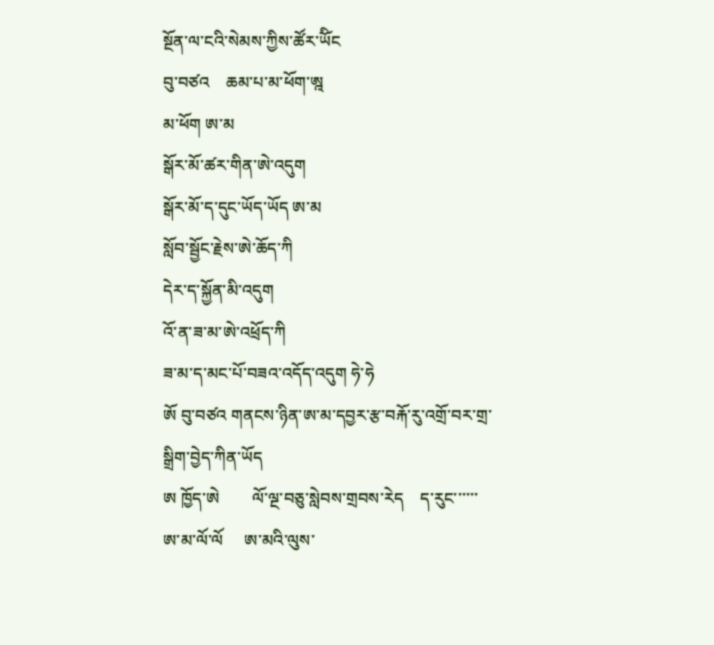སྔོན་ལ་ངའི་སེམས་ཀྱིས་ཚོར་ཡོིང
བུ་བཙའ    ཆམ་པ་མ་ཕོག་ཨྰ
མ་ཕོག ཨ་མ
སྒོར་མོ་ཚར་གིན་ཨེ་འདུག
སྒོར་མོ་ད་དུང་ཡོད་ཡོད ཨ་མ
སློབ་སྦྱོང་རྗེས་ཨེ་ཆོད་ཀི
དེར་ད་སྐྱོན་མི་འདུག
འོ་ན་ཟ་མ་ཨེ་འཕྲོད་ཀི
ཟ་མ་ད་མང་པོ་བཟའ་འདོད་འདུག ཧེ་ཧེ
ཨོ བུ་བཙའ གནངས་ཉིན་ཨ་མ་དབྱར་རྩ་བརྐོ་རུ་འགྲོ་བར་གྲ་སྒྲིག་བྱེད་ཀིན་ཡོད
ཨ ཁྱོད་ཨེ        ལོ་ལྔ་བཅུ་སླེབས་གྲབས་རེད    ད་རུང་་་་་་
ཨ་མ་ལོ་ལོ     ཨ་མའི་ལུས་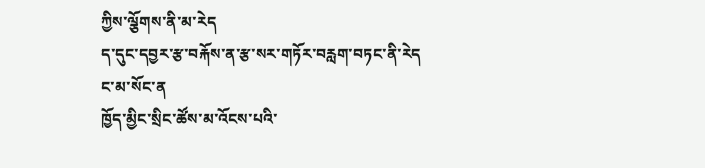ཀྱིས་ལྕོགས་ནི་མ་རེད
ད་དུང་དབྱར་རྩ་བརྐོས་ན་རྩ་སར་གཏོར་བརླག་བཏང་ནི་རེད
ང་མ་སོང་ན
ཁྱོད་མྱིང་སྲིང་ཚོས་མ་འོངས་པའི་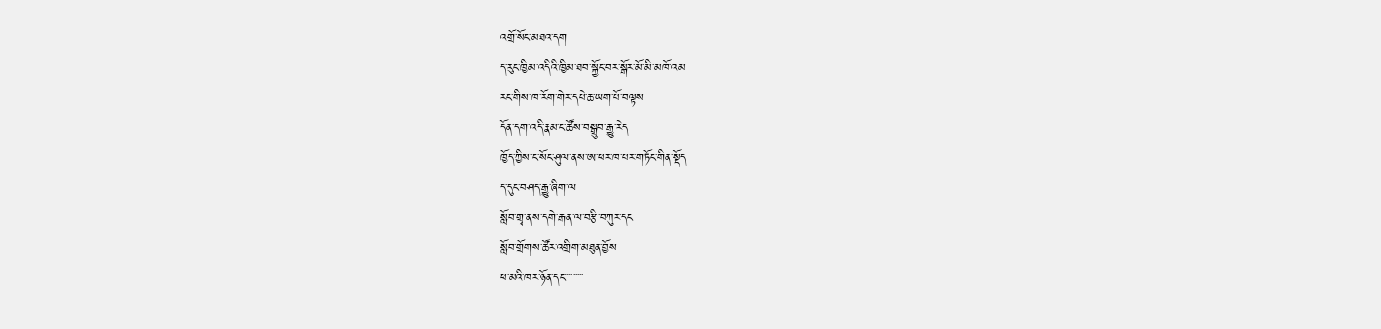འགྲོ་སོང་མཐའ་དག
ད་རུང་ཁྱིམ་འདིའི་ཁྱིམ་ཐབ་སྐྱོང་བར་སྒོར་མོ་མི་མཁོ་འམ
རང་གིས་ཁ་རོག་གེར་དཔེ་ཆ་ཡག་པོ་བལྟས
དོན་དག་འདི་རྣམ་ང་ཚོས་བསྒྲུབ་རྒྱུ་རེད
ཁྱོད་ཀྱིས་ང་སོང་ཤུལ་ནས་ཨ་ཕར་ཁ་པར་གཏོང་གིན་སྡོད
ད་དུང་བཤད་རྒྱུ་ཞིག་ལ
སློབ་གྲྭ་ནས་དགེ་རྒན་ལ་བརྩི་བཀུར་དང
སློབ་གྲོགས་ཚོར་འགྲིག་མཐུན་བྱོས
ཕ་མའི་ཁར་ཉོན་དང་་་་་་་་་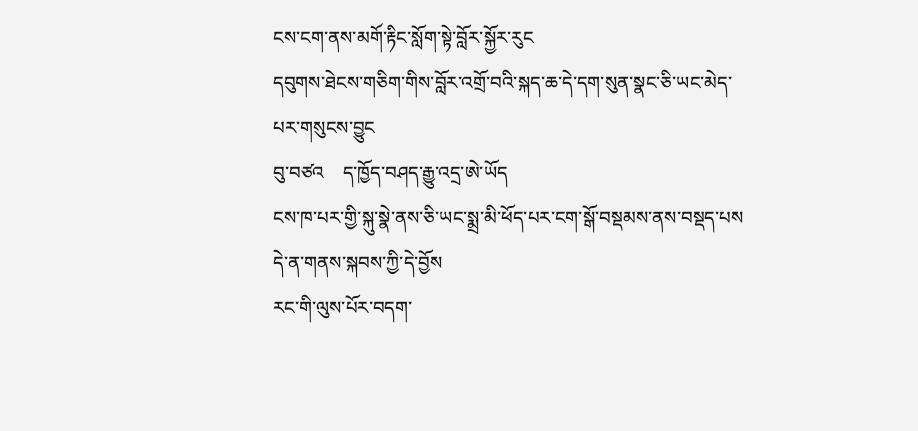ངས་ངག་ནས་མགོ་རྟིང་སློག་སྟེ་བློར་སྐྱོར་རུང
དབུགས་ཐེངས་གཅིག་གིས་བློར་འགྲོ་བའི་སྐད་ཆ་དེ་དག་སུན་སྣང་ཅི་ཡང་མེད་པར་གསུངས་བྱུང
བུ་བཙའ    ད་ཁྱོད་བཤད་རྒྱུ་འདྲ་ཨེ་ཡོད
ངས་ཁ་པར་གྱི་སྐུ་སྣེ་ནས་ཅི་ཡང་སྨྲ་མི་ཕོད་པར་ངག་སྒོ་བསྡམས་ནས་བསྡད་པས
དེ་ན་གནས་སྐབས་ཀྱི་དེ་བྱོས
རང་གི་ལུས་པོར་བདག་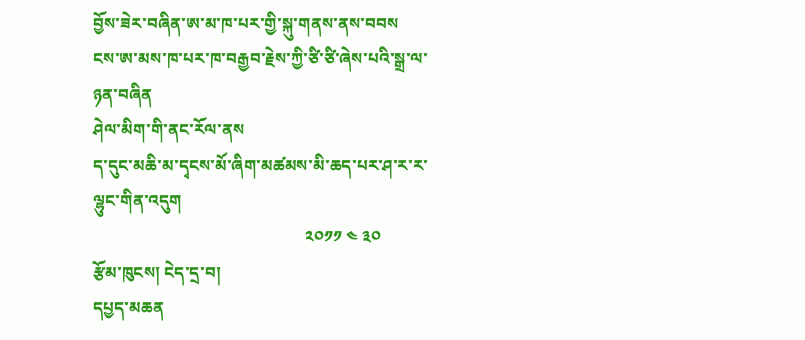བྱོས་ཟེར་བཞིན་ཨ་མ་ཁ་པར་གྱི་སྐུ་གནས་ནས་བབས
ངས་ཨ་མས་ཁ་པར་ཁ་བརྒྱབ་རྗེས་ཀྱི་ཙི་ཙི་ཞེས་པའི་སྒྲ་ལ་ཉན་བཞིན
ཤེལ་མིག་གི་ནང་རོལ་ནས
ད་དུང་མཆི་མ་དྭངས་མོ་ཞིག་མཚམས་མི་ཆད་པར་ཤ་ར་ར་ལྷུང་གིན་འདུག
                                                   ༢༠༡༡ ༤ ༣༠
རྩོམ་ཁུངས། ངེད་དྲ་བ།
དཔྱད་མཆན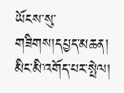ཡོངས་སུ་གཟིགས།དཔྱད་མཆན།
མིང་མི་འགོད་པར་སྤེལ།